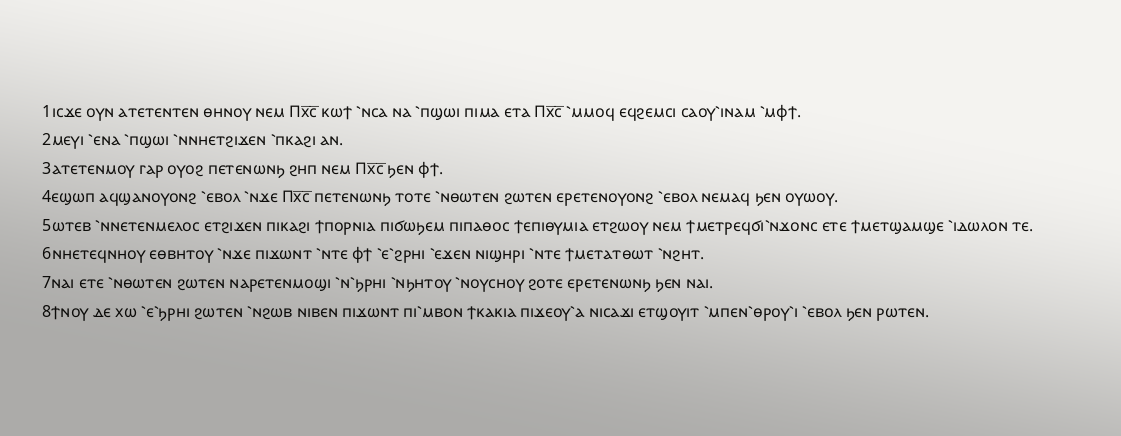1ⲓⲥϫⲉ ⲟⲩⲛ ⲁⲧⲉⲧⲉⲛⲧⲉⲛ ⲑⲏⲛⲟⲩ ⲛⲉⲙ Ⲡⲭ̅ⲥ̅ ⲕⲱϯ ⳿ⲛⲥⲁ ⲛⲁ ⳿ⲡϣⲱⲓ ⲡⲓⲙⲁ ⲉⲧⲁ Ⲡⲭ̅ⲥ̅ ⳿ⲙⲙⲟϥ ⲉϥϩⲉⲙⲥⲓ ⲥⲁⲟⲩ⳿ⲓⲛⲁⲙ ⳿ⲙⲫϯ.
2ⲙⲉⲩⲓ ⳿ⲉⲛⲁ ⳿ⲡϣⲱⲓ ⳿ⲛⲛⲏⲉⲧϩⲓϫⲉⲛ ⳿ⲡⲕⲁϩⲓ ⲁⲛ.
3ⲁⲧⲉⲧⲉⲛⲙⲟⲩ ⲅⲁⲣ ⲟⲩⲟϩ ⲡⲉⲧⲉⲛⲱⲛϧ ϩⲏⲡ ⲛⲉⲙ Ⲡⲭ̅ⲥ̅ ϧⲉⲛ ⲫϯ.
4ⲉϣⲱⲡ ⲁϥϣⲁⲛⲟⲩⲟⲛϩ ⳿ⲉⲃⲟⲗ ⳿ⲛϫⲉ Ⲡⲭ̅ⲥ̅ ⲡⲉⲧⲉⲛⲱⲛϧ ⲧⲟⲧⲉ ⳿ⲛⲑⲱⲧⲉⲛ ϩⲱⲧⲉⲛ ⲉⲣⲉⲧⲉⲛⲟⲩⲟⲛϩ ⳿ⲉⲃⲟⲗ ⲛⲉⲙⲁϥ ϧⲉⲛ ⲟⲩⲱⲟⲩ.
5ⲱⲧⲉⲃ ⳿ⲛⲛⲉⲧⲉⲛⲙⲉⲗⲟⲥ ⲉⲧϩⲓϫⲉⲛ ⲡⲓⲕⲁϩⲓ ϯⲡⲟⲣⲛⲓⲁ ⲡⲓϭⲱϧⲉⲙ ⲡⲓⲡⲁⲑⲟⲥ ϯⲉⲡⲓⲑⲩⲙⲓⲁ ⲉⲧϩⲱⲟⲩ ⲛⲉⲙ ϯⲙⲉⲧⲣⲉϥϭⲓ⳿ⲛϫⲟⲛⲥ ⲉⲧⲉ ϯⲙⲉⲧϣⲁⲙϣⲉ ⳿ⲓⲇⲱⲗⲟⲛ ⲧⲉ.
6ⲛⲏⲉⲧⲉϥⲛⲏⲟⲩ ⲉⲑⲃⲏⲧⲟⲩ ⳿ⲛϫⲉ ⲡⲓϫⲱⲛⲧ ⳿ⲛⲧⲉ ⲫϯ ⳿ⲉ⳿ϩⲣⲏⲓ ⳿ⲉϫⲉⲛ ⲛⲓϣⲏⲣⲓ ⳿ⲛⲧⲉ ϯⲙⲉⲧⲁⲧⲑⲱⲧ ⳿ⲛϩⲏⲧ.
7ⲛⲁⲓ ⲉⲧⲉ ⳿ⲛⲑⲱⲧⲉⲛ ϩⲱⲧⲉⲛ ⲛⲁⲣⲉⲧⲉⲛⲙⲟϣⲓ ⳿ⲛ⳿ϧⲣⲏⲓ ⳿ⲛϧⲏⲧⲟⲩ ⳿ⲛⲟⲩⲥⲏⲟⲩ ϩⲟⲧⲉ ⲉⲣⲉⲧⲉⲛⲱⲛϧ ϧⲉⲛ ⲛⲁⲓ.
8ϯⲛⲟⲩ ⲇⲉ ⲭⲱ ⳿ⲉ⳿ϧⲣⲏⲓ ϩⲱⲧⲉⲛ ⳿ⲛϩⲱⲃ ⲛⲓⲃⲉⲛ ⲡⲓϫⲱⲛⲧ ⲡⲓ⳿ⲙⲃⲟⲛ ϯⲕⲁⲕⲓⲁ ⲡⲓϫⲉⲟⲩ⳿ⲁ ⲛⲓⲥⲁϫⲓ ⲉⲧϣⲟⲩⲓⲧ ⳿ⲙⲡⲉⲛ⳿ⲑⲣⲟⲩ⳿ⲓ ⳿ⲉⲃⲟⲗ ϧⲉⲛ ⲣⲱⲧⲉⲛ.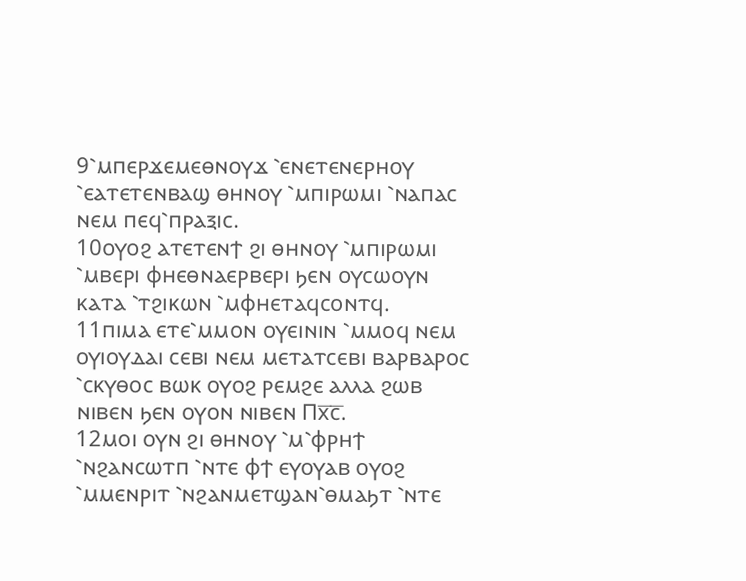9⳿ⲙⲡⲉⲣϫⲉⲙⲉⲑⲛⲟⲩϫ ⳿ⲉⲛⲉⲧⲉⲛⲉⲣⲏⲟⲩ ⳿ⲉⲁⲧⲉⲧⲉⲛⲃⲁϣ ⲑⲏⲛⲟⲩ ⳿ⲙⲡⲓⲣⲱⲙⲓ ⳿ⲛⲁⲡⲁⲥ ⲛⲉⲙ ⲡⲉϥ⳿ⲡⲣⲁⲝⲓⲥ.
10ⲟⲩⲟϩ ⲁⲧⲉⲧⲉⲛϯ ϩⲓ ⲑⲏⲛⲟⲩ ⳿ⲙⲡⲓⲣⲱⲙⲓ ⳿ⲙⲃⲉⲣⲓ ⲫⲏⲉⲑⲛⲁⲉⲣⲃⲉⲣⲓ ϧⲉⲛ ⲟⲩⲥⲱⲟⲩⲛ ⲕⲁⲧⲁ ⳿ⲧϩⲓⲕⲱⲛ ⳿ⲙⲫⲏⲉⲧⲁϥⲥⲟⲛⲧϥ.
11ⲡⲓⲙⲁ ⲉⲧⲉ⳿ⲙⲙⲟⲛ ⲟⲩⲉⲓⲛⲓⲛ ⳿ⲙⲙⲟϥ ⲛⲉⲙ ⲟⲩⲓⲟⲩⲇⲁⲓ ⲥⲉⲃⲓ ⲛⲉⲙ ⲙⲉⲧⲁⲧⲥⲉⲃⲓ ⲃⲁⲣⲃⲁⲣⲟⲥ ⳿ⲥⲕⲩⲑⲟⲥ ⲃⲱⲕ ⲟⲩⲟϩ ⲣⲉⲙϩⲉ ⲁⲗⲗⲁ ϩⲱⲃ ⲛⲓⲃⲉⲛ ϧⲉⲛ ⲟⲩⲟⲛ ⲛⲓⲃⲉⲛ Ⲡⲭ̅ⲥ̅.
12ⲙⲟⲓ ⲟⲩⲛ ϩⲓ ⲑⲏⲛⲟⲩ ⳿ⲙ⳿ⲫⲣⲏϯ ⳿ⲛϩⲁⲛⲥⲱⲧⲡ ⳿ⲛⲧⲉ ⲫϯ ⲉⲩⲟⲩⲁⲃ ⲟⲩⲟϩ ⳿ⲙⲙⲉⲛⲣⲓⲧ ⳿ⲛϩⲁⲛⲙⲉⲧϣⲁⲛ⳿ⲑⲙⲁϧⲧ ⳿ⲛⲧⲉ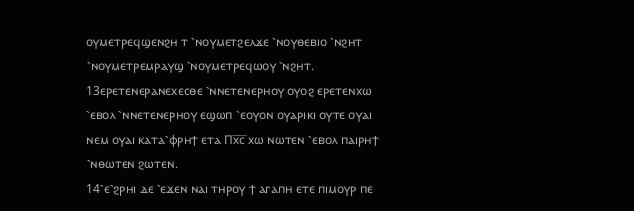ⲟⲩⲙⲉⲧⲣⲉϥϣⲉⲛϩⲏ ⲧ ⳿ⲛⲟⲩⲙⲉⲧϩⲉⲗϫⲉ ⳿ⲛⲟⲩⲑⲉⲃⲓⲟ ⳿ⲛϩⲏⲧ ⳿ⲛⲟⲩⲙⲉⲧⲣⲉⲙⲣⲁⲩϣ ⳿ⲛⲟⲩⲙⲉⲧⲣⲉϥⲱⲟⲩ ⳿ⲛϩⲏⲧ.
13ⲉⲣⲉⲧⲉⲛⲉⲣⲁⲛⲉⲭⲉⲥⲑⲉ ⳿ⲛⲛⲉⲧⲉⲛⲉⲣⲏⲟⲩ ⲟⲩⲟϩ ⲉⲣⲉⲧⲉⲛⲭⲱ ⳿ⲉⲃⲟⲗ ⳿ⲛⲛⲉⲧⲉⲛⲉⲣⲏⲟⲩ ⲉϣⲱⲡ ⳿ⲉⲟⲩⲟⲛ ⲟⲩⲁⲣⲓⲕⲓ ⲟⲩⲧⲉ ⲟⲩⲁⲓ ⲛⲉⲙ ⲟⲩⲁⲓ ⲕⲁⲧⲁ⳿ⲫⲣⲏϯ ⲉⲧⲁ Ⲡⲭ̅ⲥ̅ ⲭⲱ ⲛⲱⲧⲉⲛ ⳿ⲉⲃⲟⲗ ⲡⲁⲓⲣⲏϯ ⳿ⲛⲑⲱⲧⲉⲛ ϩⲱⲧⲉⲛ.
14⳿ⲉ⳿ϩⲣⲏⲓ ⲇⲉ ⳿ⲉϫⲉⲛ ⲛⲁⲓ ⲧⲏⲣⲟⲩ ϯ ⲁⲅⲁⲡⲏ ⲉⲧⲉ ⲡⲓⲙⲟⲩⲣ ⲡⲉ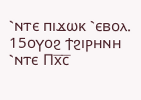⳿ⲛⲧⲉ ⲡⲓϫⲱⲕ ⳿ⲉⲃⲟⲗ.
15ⲟⲩⲟϩ ϯϩⲓⲣⲏⲛⲏ ⳿ⲛⲧⲉ Ⲡⲭ̅ⲥ̅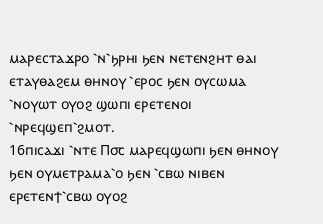ⲙⲁⲣⲉⲥⲧⲁϫⲣⲟ ⳿ⲛ⳿ϧⲣⲏⲓ ϧⲉⲛ ⲛⲉⲧⲉⲛϩⲏⲧ ⲑⲁⲓ ⲉⲧⲁⲩⲑⲁϩⲉⲙ ⲑⲏⲛⲟⲩ ⳿ⲉⲣⲟⲥ ϧⲉⲛ ⲟⲩⲥⲱⲙⲁ ⳿ⲛⲟⲩⲱⲧ ⲟⲩⲟϩ ϣⲱⲡⲓ ⲉⲣⲉⲧⲉⲛⲟⲓ ⳿ⲛⲣⲉϥϣⲉⲡ⳿ϩⲙⲟⲧ.
16ⲡⲓⲥⲁϫⲓ ⳿ⲛⲧⲉ Ⲡ⳪ ⲙⲁⲣⲉϥϣⲱⲡⲓ ϧⲉⲛ ⲑⲏⲛⲟⲩ ϧⲉⲛ ⲟⲩⲙⲉⲧⲣⲁⲙⲁ⳿ⲟ ϧⲉⲛ ⳿ⲥⲃⲱ ⲛⲓⲃⲉⲛ ⲉⲣⲉⲧⲉⲛϯ⳿ⲥⲃⲱ ⲟⲩⲟϩ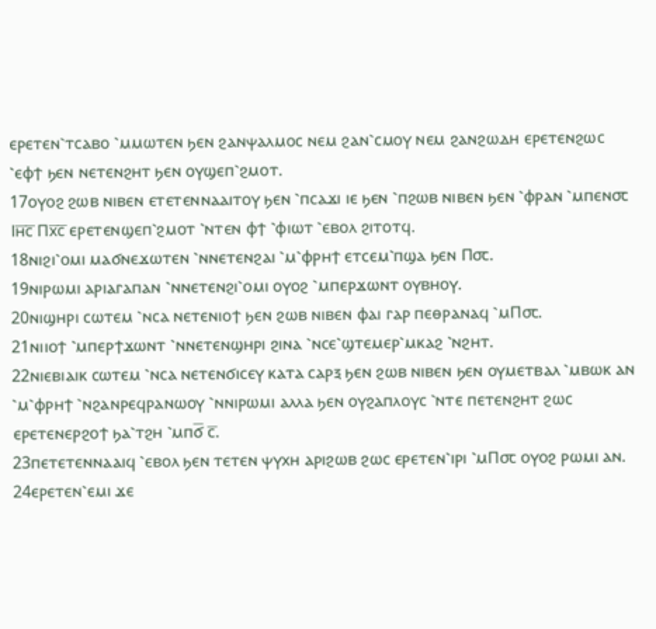ⲉⲣⲉⲧⲉⲛ⳿ⲧⲥⲁⲃⲟ ⳿ⲙⲙⲱⲧⲉⲛ ϧⲉⲛ ϩⲁⲛⲯⲁⲗⲙⲟⲥ ⲛⲉⲙ ϩⲁⲛ⳿ⲥⲙⲟⲩ ⲛⲉⲙ ϩⲁⲛϩⲱⲇⲏ ⲉⲣⲉⲧⲉⲛϩⲱⲥ ⳿ⲉⲫϯ ϧⲉⲛ ⲛⲉⲧⲉⲛϩⲏⲧ ϧⲉⲛ ⲟⲩϣⲉⲡ⳿ϩⲙⲟⲧ.
17ⲟⲩⲟϩ ϩⲱⲃ ⲛⲓⲃⲉⲛ ⲉⲧⲉⲧⲉⲛⲛⲁⲁⲓⲧⲟⲩ ϧⲉⲛ ⳿ⲡⲥⲁϫⲓ ⲓⲉ ϧⲉⲛ ⳿ⲡϩⲱⲃ ⲛⲓⲃⲉⲛ ϧⲉⲛ ⳿ⲫⲣⲁⲛ ⳿ⲙⲡⲉⲛ⳪ Ⲓⲏ̅ⲥ̅ Ⲡⲭ̅ⲥ̅ ⲉⲣⲉⲧⲉⲛϣⲉⲡ⳿ϩⲙⲟⲧ ⳿ⲛⲧⲉⲛ ⲫϯ ⳿ⲫⲓⲱⲧ ⳿ⲉⲃⲟⲗ ϩⲓⲧⲟⲧϥ.
18ⲛⲓϩⲓ⳿ⲟⲙⲓ ⲙⲁϭⲛⲉϫⲱⲧⲉⲛ ⳿ⲛⲛⲉⲧⲉⲛϩⲁⲓ ⳿ⲙ⳿ⲫⲣⲏϯ ⲉⲧⲥⲉⲙ⳿ⲡϣⲁ ϧⲉⲛ Ⲡ⳪.
19ⲛⲓⲣⲱⲙⲓ ⲁⲣⲓⲁⲅⲁⲡⲁⲛ ⳿ⲛⲛⲉⲧⲉⲛϩⲓ⳿ⲟⲙⲓ ⲟⲩⲟϩ ⳿ⲙⲡⲉⲣϫⲱⲛⲧ ⲟⲩⲃⲏⲟⲩ.
20ⲛⲓϣⲏⲣⲓ ⲥⲱⲧⲉⲙ ⳿ⲛⲥⲁ ⲛⲉⲧⲉⲛⲓⲟϯ ϧⲉⲛ ϩⲱⲃ ⲛⲓⲃⲉⲛ ⲫⲁⲓ ⲅⲁⲣ ⲡⲉⲑⲣⲁⲛⲁϥ ⳿ⲙⲠ⳪.
21ⲛⲓⲓⲟϯ ⳿ⲙⲡⲉⲣϯϫⲱⲛⲧ ⳿ⲛⲛⲉⲧⲉⲛϣⲏⲣⲓ ϩⲓⲛⲁ ⳿ⲛⲥⲉ⳿ϣⲧⲉⲙⲉⲣ⳿ⲙⲕⲁϩ ⳿ⲛϩⲏⲧ.
22ⲛⲓⲉⲃⲓⲁⲓⲕ ⲥⲱⲧⲉⲙ ⳿ⲛⲥⲁ ⲛⲉⲧⲉⲛϭⲓⲥⲉⲩ ⲕⲁⲧⲁ ⲥⲁⲣⲝ ϧⲉⲛ ϩⲱⲃ ⲛⲓⲃⲉⲛ ϧⲉⲛ ⲟⲩⲙⲉⲧⲃⲁⲗ ⳿ⲙⲃⲱⲕ ⲁⲛ ⳿ⲙ⳿ⲫⲣⲏϯ ⳿ⲛϩⲁⲛⲣⲉϥⲣⲁⲛⲱⲟⲩ ⳿ⲛⲛⲓⲣⲱⲙⲓ ⲁⲗⲗⲁ ϧⲉⲛ ⲟⲩϩⲁⲡⲗⲟⲩⲥ ⳿ⲛⲧⲉ ⲡⲉⲧⲉⲛϩⲏⲧ ϩⲱⲥ ⲉⲣⲉⲧⲉⲛⲉⲣϩⲟϯ ϧⲁ⳿ⲧϩⲏ ⳿ⲙⲡϭ̅ ⲥ̅.
23ⲡⲉⲧⲉⲧⲉⲛⲛⲁⲁⲓϥ ⳿ⲉⲃⲟⲗ ϧⲉⲛ ⲧⲉⲧⲉⲛ ⲯⲩⲭⲏ ⲁⲣⲓϩⲱⲃ ϩⲱⲥ ⲉⲣⲉⲧⲉⲛ⳿ⲓⲣⲓ ⳿ⲙⲠ⳪ ⲟⲩⲟϩ ⲣⲱⲙⲓ ⲁⲛ.
24ⲉⲣⲉⲧⲉⲛ⳿ⲉⲙⲓ ϫⲉ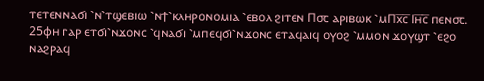ⲧⲉⲧⲉⲛⲛⲁϭⲓ ⳿ⲛ⳿ⲧϣⲉⲃⲓⲱ ⳿ⲛϯ⳿ⲕⲗⲏⲣⲟⲛⲟⲙⲓⲁ ⳿ⲉⲃⲟⲗ ϩⲓⲧⲉⲛ Ⲡ⳪ ⲁⲣⲓⲃⲱⲕ ⳿ⲙⲠⲭ̅ⲥ̅ Ⲓⲏ̅ⲥ̅ ⲡⲉⲛ⳪.
25ⲫⲏ ⲅⲁⲣ ⲉⲧϭⲓ⳿ⲛϫⲟⲛⲥ ⳿ϥⲛⲁϭⲓ ⳿ⲙⲡⲉϥϭⲓ⳿ⲛϫⲟⲛⲥ ⲉⲧⲁϥⲁⲓϥ ⲟⲩⲟϩ ⳿ⲙⲙⲟⲛ ϫⲟⲩϣⲧ ⳿ⲉϩⲟ ⲛⲁϩⲣⲁϥ